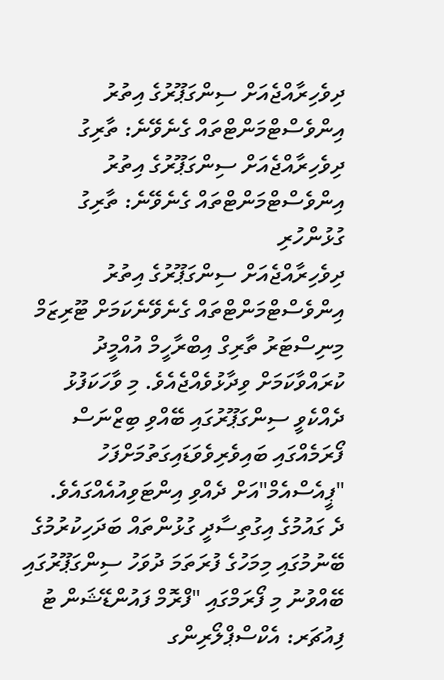ދިވެހިރާއްޖެއަށް ސިންގަޕޫރުގެ އިތުރު އިންވެސްޓްމަންޓްތައް ގެނެވޭނެ: ތާރިގު
ދިވެހިރާއްޖެއަށް ސިންގަޕޫރުގެ އިތުރު އިންވެސްޓްމަންޓްތައް ގެނެވޭނެ: ތާރިގު
ގުޅުންހުރި
ދިވެހިރާއްޖެއަށް ސިންގަޕޫރުގެ އިތުރު އިންވެސްޓްމަންޓްތައް ގެނެވޭނެކަމަށް ޓޫރިޒަމް މިނިސްޓަރު ތާރިގް އިބްރާހީމް އުއްމީދު ކުރައްވާކަމަށް ވިދާޅުވެއްޖެއެވެ. މި ވާހަކަފުޅު ދެއްކެވީ ސިންގަޕޫރުގައި ބޭއްވި ބިޒްނަސް ފޯރަމެއްގައި ބައިވެރިވެވަޑައިގަތުމަށްފަހު "ޕީއެސްއެމް"އަށް ދެއްވި އިންޓަވިއުއެއްގައެވެ.
ދެ ގައުމުގެ އިގުތިސާދީ ގުޅުންތައް ބަދަހިކުރުމުގެ ބޭނުމުގައި މިމަހުގެ ފުރަތަމަ ދުވަހު ސިންގަޕޫރުގައި ބޭއްވުނު މި ފޯރަމްގައި "ފްރޮމް ފައުންޑޭޝަން ޓު ފިއުޗަރ: އެކްސްޕްލޯރިންގ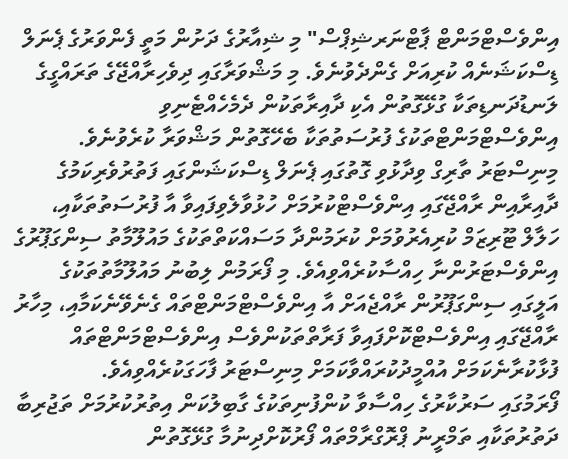އިންވެސްޓްމަންޓް ޕާޓްނަރޝިޕްސް" މި ޝިއާރުގެ ދަށުން މަތީ ފެންވަރުގެ ޕެނަލް ޑިސްކަޝަނެއް ކުރިއަށް ގެންދެވުނެވެ. މި މަޝްވަރާގައި ދިވެހިރާއްޖޭގެ ތަރައްގީގެ ލަނޑުދަނޑިތަކާ ގުޅޭގޮތުން އެކި ދާއިރާތަކުން ދެމެހެއްޓެނިވި އިންވެސްޓްމަންޓްތަކުގެ ފުރުސަތުތަކާ ބެހޭގޮތުން މަޝްވަރާ ކުރެވުނެވެ.
މިނިސްޓަރު ތާރިގް ވިދާޅުވި ގޮތުގައި ޕެނަލް ޑިސްކަޝަންގައި ފަތުރުވެރިކަމުގެ ދާއިރާއިން ރާއްޖޭގައި އިންވެސްޓްކުރުމަށް ހުޅުވާލެވިފައިވާ އާ ފުރުސަތުތަކާއި، ހަލާލް ޓޫރިޒަމް ކުރިއެރުވުމަށް ކުރަމުންދާ މަސައްކަތްތަކުގެ މައުލޫމާތު ސިންގަޕޫރުގެ އިންވެސްޓަރުންނާ ހިއްސާކުރެއްވިއެވެ. މި ފޯރަމުން ލިބުނު މައުލޫމާތުތަކުގެ އަލީގައި ސިންގަޕޫރުން ރާއްޖެއަށް އާ އިންވެސްޓްމަންޓްތައް ގެނެވޭނެކަމާއި، މިހާރު ރާއްޖޭގައި އިންވެސްޓްކޮށްފައިވާ ފަރާތްތަކުންވެސް އިންވެސްޓްމަންޓްތައް ފުޅާކުރާނެކަމަށް އުއްމީދުކުރައްވާކަމަށް މިނިސްޓަރު ފާހަގަކުރެއްވިއެވެ.
ފޯރަމުގައި ސަރުކާރުގެ ހިއްސާވާ ކުންފުނިތަކުގެ ގާބިލުކަން އިތުރުކުރުމަށް ތަޖުރިބާ ދަތުރުތަކާއި ތަމްރީނު ޕްރޮގްރާމްތައް ފޯރުކޮށްދިނުމާ ގުޅޭގޮތުން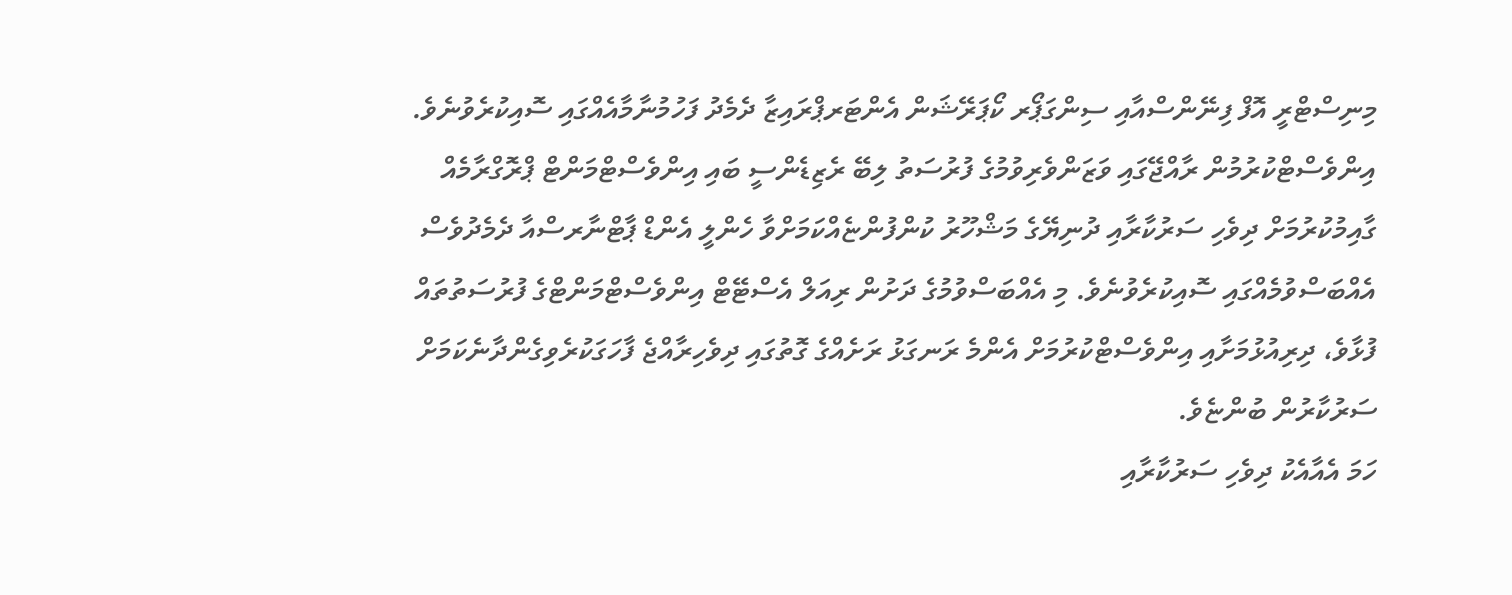މިނިސްޓްރީ އޮފް ފިނޭންސްއާއި ސިންގަޕޯރ ކޯޕަރޭޝަން އެންޓަރޕްރައިޒާ ދެމެދު ފަހުމުނާމާއެއްގައި ސޮއިކުރެވުނެވެ.
އިންވެސްޓްކުރުމުން ރާއްޖޭގައި ވަޒަންވެރިވުމުގެ ފުރުސަތު ލިބޭ ރެޒިޑެންސީ ބައި އިންވެސްޓްމަންޓް ޕްރޮގްރާމެއް ގާއިމުކުރުމަށް ދިވެހި ސަރުކާރާއި ދުނިޔޭގެ މަޝްހޫރު ކުންފުންޏެއްކަމަށްވާ ހެންލީ އެންޑް ޕާޓްނާރސްއާ ދެމެދުވެސް އެއްބަސްވުމެއްގައި ސޮއިކުރެވުނެވެ. މި އެއްބަސްވުމުގެ ދަށުން ރިއަލް އެސްޓޭޓް އިންވެސްޓްމަންޓްގެ ފުރުސަތުތައް ފުޅާވެ، ދިރިއުޅުމަށާއި އިންވެސްޓްކުރުމަށް އެންމެ ރަނގަޅު ރަށެއްގެ ގޮތުގައި ދިވެހިރާއްޖެ ފާހަގަކުރެވިގެންދާނެކަމަށް ސަރުކާރުން ބުންޏެވެ.
ހަމަ އެއާއެކު ދިވެހި ސަރުކާރާއި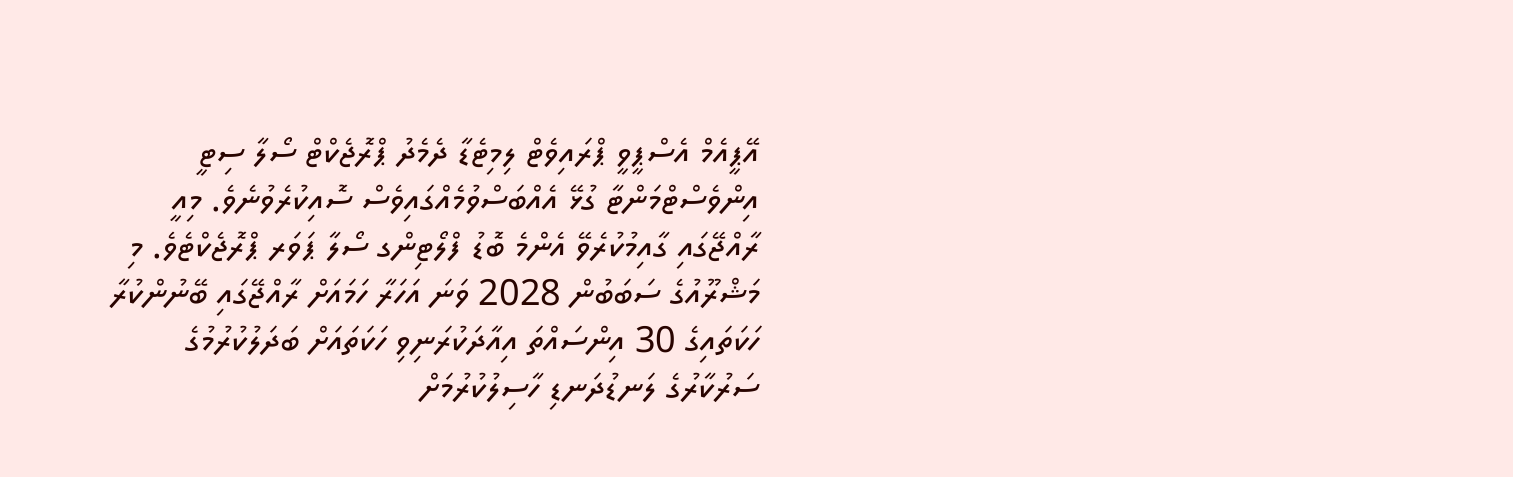އޭޕީއެމް އެސްޕީވީ ޕްރައިވެޓް ލިމިޓެޑާ ދެމެދު ޕްރޮޖެކްޓް ސޯލާ ސިޓީ އިންވެސްޓްމަންޓާ ގުޅޭ އެއްބަސްވުމެއްގައިވެސް ސޮއިކުރެވުނެވެ. މިއީ ރާއްޖޭގައި ގާއިމުކުރެވޭ އެންމެ ބޮޑު ފްލޯޓިންގ ސޯލާ ޕަވަރ ޕްރޮޖެކްޓެވެ. މި މަޝްރޫއުގެ ސަބަބުން 2028 ވަނަ އަހަރާ ހަމައަށް ރާއްޖޭގައި ބޭނުންކުރާ ހަކަތައިގެ 30 އިންސައްތަ އިއާދަކުރަނިވި ހަކަތައަށް ބަދަލުކުރުމުގެ ސަރުކާރުގެ ލަނޑުދަނޑި ހާސިލުކުރުމަށް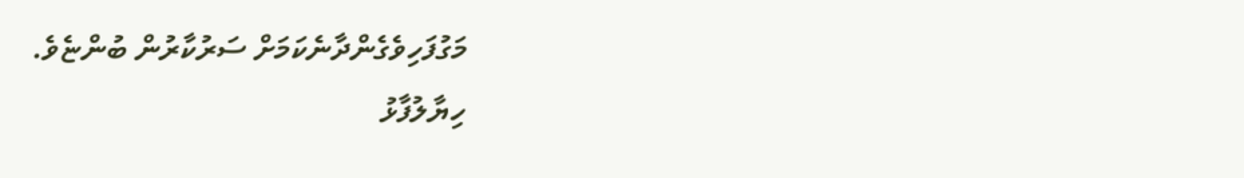މަގުފަހިވެގެންދާނެކަމަށް ސަރުކާރުން ބުންޏެވެ.
ހިޔާލުފާޅު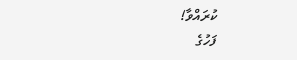ކުރައްވާ!
ފަހުގެ